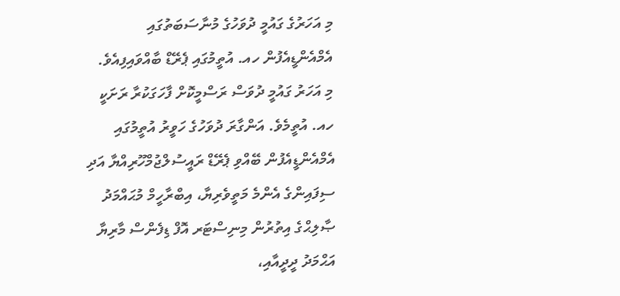މި އަހަރުގެ ގައުމީ ދުވަހުގެ މުނާސަބަތުގައި އެމްއެންޑީއެފުން ހއ. އުތީމުގައި ޕެރޭޑް ބާއްވައިފިއެވެ.
މި އަހަރު ގައުމީ ދުވަސް ރަސްމީކޮށް ފާހަގަކުރާ ރަށަކީ ހއ. އުތީމެވެ. އަންގާރަ ދުވަހުގެ ހަވީރު އުތީމުގައި އެމްއެންޑީއެފުން ބޭއްވި ޕެރޭޑް ރައީސުލްޖުމްހޫރިއްޔާ އަދި ސިފައިންގެ އެންމެ މަތީވެރިޔާ، އިބްރާހީމް މުޙައްމަދު ޞާލިޙްގެ އިތުރުން މިނިސްޓަރ އޮފް ޑިފެންސް މާރިޔާ އަޙްމަދު ދީދީއާއި،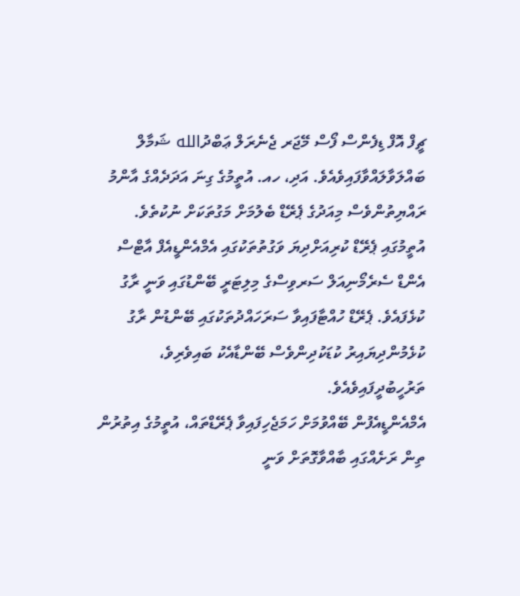ޗީފް އޮފް ޑިފެންސް ފޯސް މޭޖަރ ޖެނެރަލް ޢަބްދުالله ޝަމާލް ބައްލަވާލައްވާފައިވެއެވެ. އަދި، ހއ. އުތީމުގެ ގިނަ އަދަދެއްގެ އާންމު ރައްޔިތުންވެސް މިއަދުގެ ޕެރޭޑް ބެލުމަށް މަގުތަކަށް ނުކުތެވެ.
އުތީމުގައި ޕެރޭޑް ކުރިއަށްދިޔަ ވަގުތުތަކުގައި އެމްއެންޑީއެފް އާޓްސް އެންޑް ސެރެމޯނިއަލް ސަރވިސްގެ މިލިޓަރީ ބޭންޑުގައި ވަނީ ރާގު ކުޅެފައެވެ. ޕެރޭޑް ހުއްޓާފައިވާ ސަރަހައްދުތަކުގައި ބޭންޑުން ރާގު ކުޅެމުންދިޔައިރު ކުޑަކުދިންވެސް ބޭންޑާއެކު ބައިވެރިވެ، ތަރުހީބުދީފައިވެއެވެ.
އެމްއެންޑީއެފުން ބޭއްވުމަށް ހަމަޖެހިފައިވާ ޕެރޭޑްތައް، އުތީމުގެ އިތުރުން ތިން ރަށެއްގައި ބާއްވާގޮތަށް ވަނީ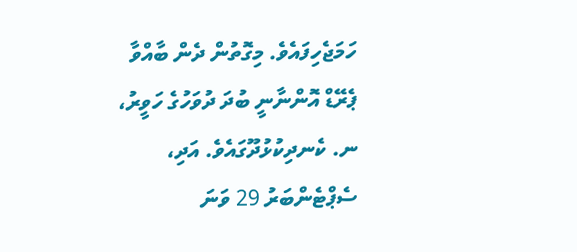ހަމަޖެހިފައެވެ. މިގޮތުން ދެން ބާއްވާ ޕެރޭޑް އޮންނާނީ ބުދަ ދުވަހުގެ ހަވީރު، ނ. ކެނދިކުޅުދޫގައެވެ. އަދި، ސެޕްޓެންބަރު 29 ވަނަ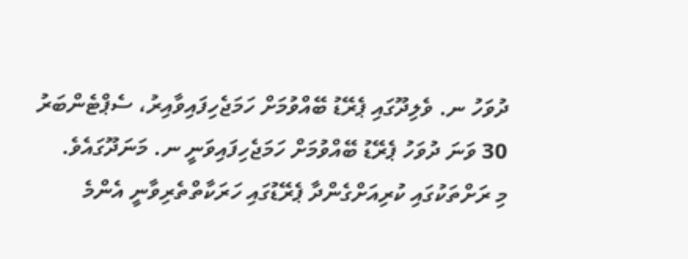ދުވަހު ނ. ވެލިދޫގައި ޕެރޭޑު ބޭއްވުމަށް ހަމަޖެހިފައިވާއިރު، ސެޕްޓެންބަރު 30 ވަނަ ދުވަހު ޕެރޭޑު ބޭއްވުމަށް ހަމަޖެހިފައިވަނީ ނ. މަނަދޫގައެވެ.
މި ރަށްތަކުގައި ކުރިއަށްގެންދާ ޕެރޭޑުގައި ހަރަކާތްތެރިވާނީ އެންމެ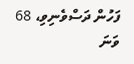ފަހުން ދަސްވެނިވި، 68 ވަނަ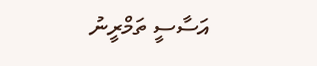އަސާސީ ތަމްރީނު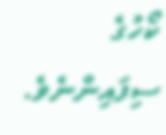ކޯހުގެ ސިފައިންނެވެ.